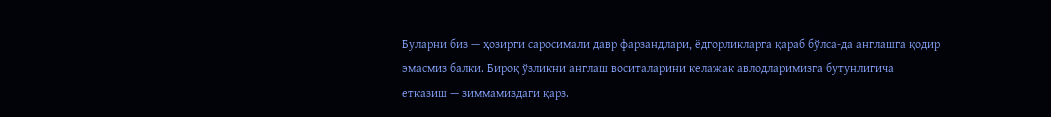Буларни биз — ҳозирги саросимали давр фарзандлари, ёдгорликларга қараб бўлса-да англашга қодир эмасмиз балки. Бироқ ўзликни англаш воситаларини келажак авлодларимизга бутунлигича етказиш — зиммамиздаги қарз.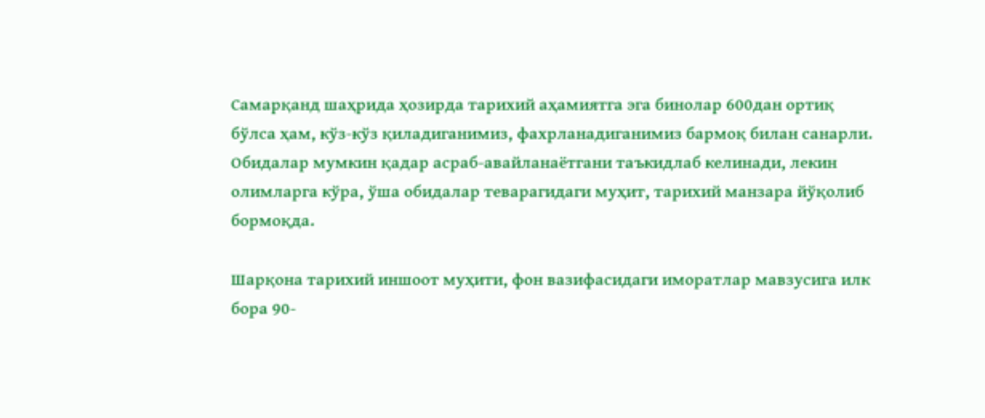Самарқанд шаҳрида ҳозирда тарихий аҳамиятга эга бинолар 600дан ортиқ бўлса ҳам, кўз-кўз қиладиганимиз, фахрланадиганимиз бармоқ билан санарли. Обидалар мумкин қадар асраб-авайланаётгани таъкидлаб келинади, лекин олимларга кўра, ўша обидалар теварагидаги муҳит, тарихий манзара йўқолиб бормоқда.

Шарқона тарихий иншоот муҳити, фон вазифасидаги иморатлар мавзусига илк бора 90-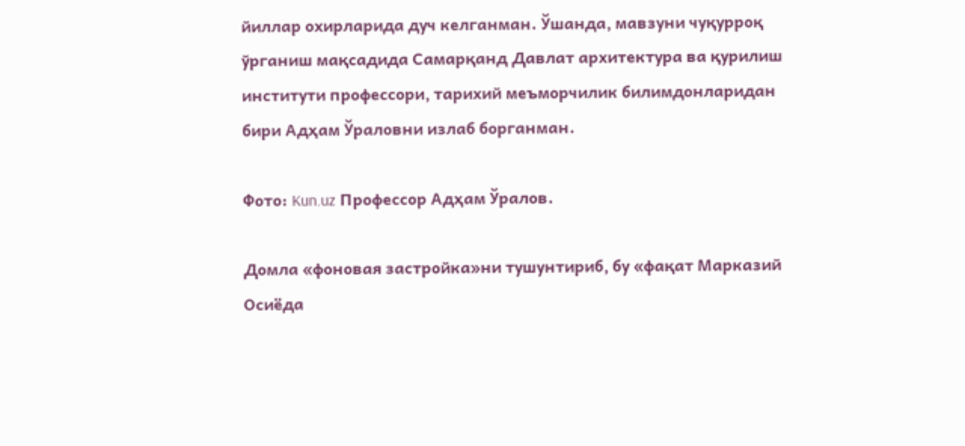йиллар охирларида дуч келганман. Ўшанда, мавзуни чуқурроқ ўрганиш мақсадида Самарқанд Давлат архитектура ва қурилиш институти профессори, тарихий меъморчилик билимдонларидан бири Адҳам Ўраловни излаб борганман.

Фото: Kun.uz Профессор Адҳам Ўралов.

Домла «фоновая застройка»ни тушунтириб, бу «фақат Марказий Осиёда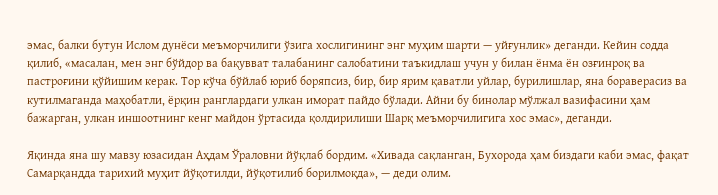эмас, балки бутун Ислом дунёси меъморчилиги ўзига хослигининг энг муҳим шарти — уйғунлик» деганди. Кейин содда қилиб, «масалан, мен энг бўйдор ва бақувват талабанинг салобатини таъкидлаш учун у билан ёнма ён озғинроқ ва пастроғини қўйишим керак. Тор кўча бўйлаб юриб боряпсиз, бир, бир ярим қаватли уйлар, бурилишлар, яна бораверасиз ва кутилмаганда маҳобатли, ёрқин ранглардаги улкан иморат пайдо бўлади. Айни бу бинолар мўлжал вазифасини ҳам бажарган, улкан иншоотнинг кенг майдон ўртасида қолдирилиши Шарқ меъморчилигига хос эмас», деганди.

Яқинда яна шу мавзу юзасидан Аҳдам Ўраловни йўқлаб бордим. «Хивада сақланган, Бухорода ҳам биздаги каби эмас, фақат Самарқандда тарихий муҳит йўқотилди, йўқотилиб борилмоқда», — деди олим.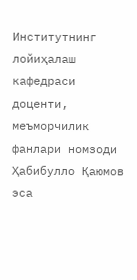Институтнинг лойиҳалаш кафедраси доценти, меъморчилик фанлари номзоди Ҳабибулло Қаюмов эса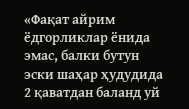«Фақат айрим ёдгорликлар ёнида эмас, балки бутун эски шаҳар ҳудудида 2 қаватдан баланд уй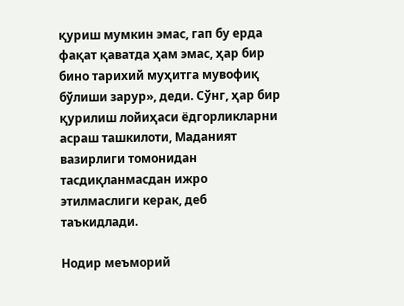қуриш мумкин эмас, гап бу ерда фақат қаватда ҳам эмас, ҳар бир бино тарихий муҳитга мувофиқ бўлиши зарур», деди. Сўнг, ҳар бир қурилиш лойиҳаси ёдгорликларни асраш ташкилоти, Маданият вазирлиги томонидан тасдиқланмасдан ижро этилмаслиги керак, деб таъкидлади.

Нодир меъморий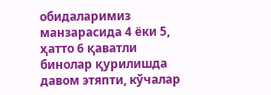обидаларимиз манзарасида 4 ёки 5, ҳатто 6 қаватли бинолар қурилишда давом этяпти, кўчалар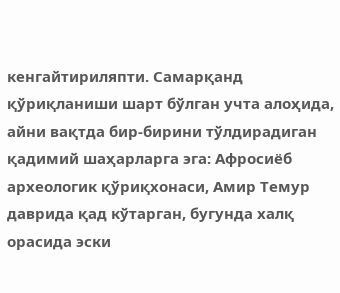кенгайтириляпти. Самарқанд қўриқланиши шарт бўлган учта алоҳида, айни вақтда бир-бирини тўлдирадиган қадимий шаҳарларга эга: Афросиёб археологик қўриқхонаси, Амир Темур даврида қад кўтарган, бугунда халқ орасида эски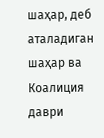шаҳар, деб аталадиган шаҳар ва Коалиция даври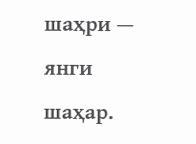шаҳри — янги шаҳар.